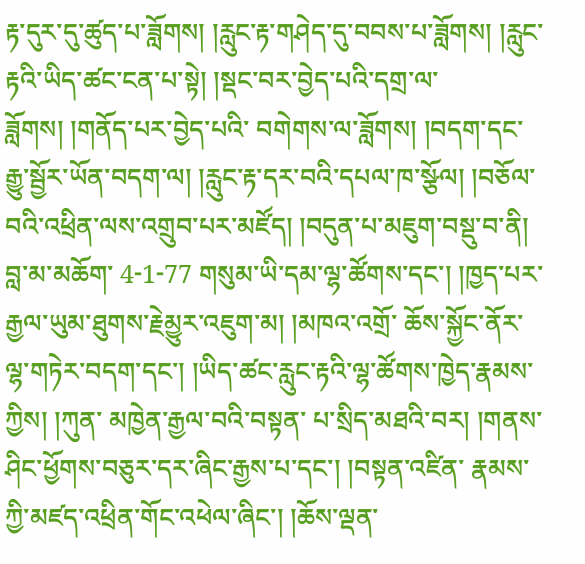རྟ་དུར་དུ་ཚུད་པ་ཟློགས། །རླུང་རྟ་གཤེད་དུ་བབས་པ་ཟློགས། །རླུང་ རྟའི་ཡིད་ཚང་ངན་པ་སྟེ། །སྡང་བར་བྱེད་པའི་དགྲ་ལ་ཟློགས། །གནོད་པར་བྱེད་པའི་ བགེགས་ལ་ཟློགས། །བདག་དང་རྒྱུ་སྦྱོར་ཡོན་བདག་ལ། །རླུང་རྟ་དར་བའི་དཔལ་ཁ་སྩོལ། །བཅོལ་བའི་འཕྲིན་ལས་འགྲུབ་པར་མཛོད། །བདུན་པ་མཇུག་བསྡུ་བ་ནི། བླ་མ་མཆོག་ 4-1-77 གསུམ་ཡི་དམ་ལྷ་ཚོགས་དང་། །ཁྱད་པར་རྒྱལ་ཡུམ་ཐུགས་རྗེམྱུར་འཇུག་མ། །མཁའ་འགྲོ་ ཆོས་སྐྱོང་ནོར་ལྷ་གཏེར་བདག་དང་། །ཡིད་ཚང་རླུང་རྟའི་ལྷ་ཚོགས་ཁྱེད་རྣམས་ཀྱིས། །ཀུན་ མཁྱེན་རྒྱལ་བའི་བསྟན་ པ་སྲིད་མཐའི་བར། །གནས་ཤིང་ཕྱོགས་བཅུར་དར་ཞིང་རྒྱས་པ་དང་། །བསྟན་འཛིན་ རྣམས་ཀྱི་མཛད་འཕྲིན་གོང་འཕེལ་ཞིང་། །ཆོས་ལྡན་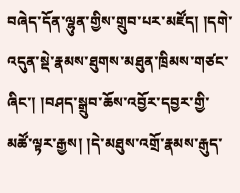བཞེད་དོན་ལྷུན་གྱིས་གྲུབ་པར་མཛོད། །དགེ་འདུན་སྡེ་རྣམས་ཐུགས་མཐུན་ཁྲིམས་གཙང་ཞིང་། །བཤད་སྒྲུབ་ཆོས་འབྱོར་དབྱར་གྱི་ མཚོ་ལྟར་རྒྱས། །དེ་མཐུས་འགྲོ་རྣམས་རྒུད་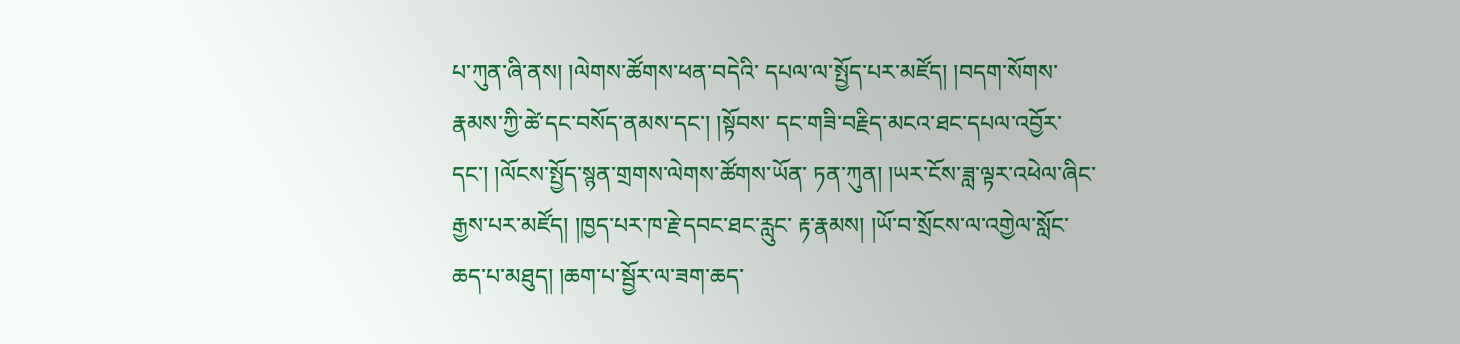པ་ཀུན་ཞི་ནས། །ལེགས་ཚོགས་ཕན་བདེའི་ དཔལ་ལ་སྤྱོད་པར་མཛོད། །བདག་སོགས་རྣམས་ཀྱི་ཚེ་དང་བསོད་ནམས་དང་། །སྟོབས་ དང་གཟི་བརྗིད་མངའ་ཐང་དཔལ་འབྱོར་དང་། །ལོངས་སྤྱོད་སྙན་གྲགས་ལེགས་ཚོགས་ཡོན་ ཏན་ཀུན། །ཡར་ངོས་ཟླ་ལྟར་འཕེལ་ཞིང་རྒྱས་པར་མཛོད། །ཁྱད་པར་ཁ་རྗེ་དབང་ཐང་རླུང་ རྟ་རྣམས། །ཡོ་བ་སྲོངས་ལ་འགྱེལ་སློང་ཆད་པ་མཐུད། །ཆག་པ་སྦྱོར་ལ་ཟག་ཆད་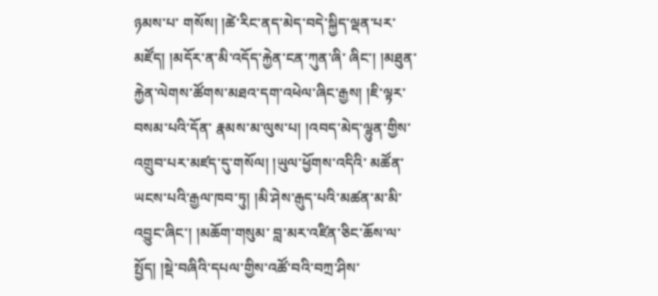ཉམས་པ་ གསོས། །ཚེ་རིང་ནད་མེད་བདེ་སྐྱིད་ལྡན་པར་མཛོད། །མདོར་ན་མི་འདོད་རྐྱེན་ངན་ཀུན་ཞི་ ཞིང་། །མཐུན་རྐྱེན་ལེགས་ཚོགས་མཐའ་དག་འཕེལ་ཞིང་རྒྱས། །ཇི་ལྟར་བསམ་པའི་དོན་ རྣམས་མ་ལུས་པ། །འབད་མེད་ལྷུན་གྱིས་འགྲུབ་པར་མཛད་དུ་གསོལ། །ཡུལ་ཕྱོགས་འདིའི་ མཚོན་ཡངས་པའི་རྒྱལ་ཁབ་ཏུ། །མི་ཤེས་རྒུད་པའི་མཚན་མ་མི་འབྱུང་ཞིང་། །མཆོག་གསུམ་ བླ་མར་འཛིན་ཅིང་ཆོས་ལ་སྤྱོད། །སྡེ་བཞིའི་དཔལ་གྱིས་འཚོ་བའི་བཀྲ་ཤིས་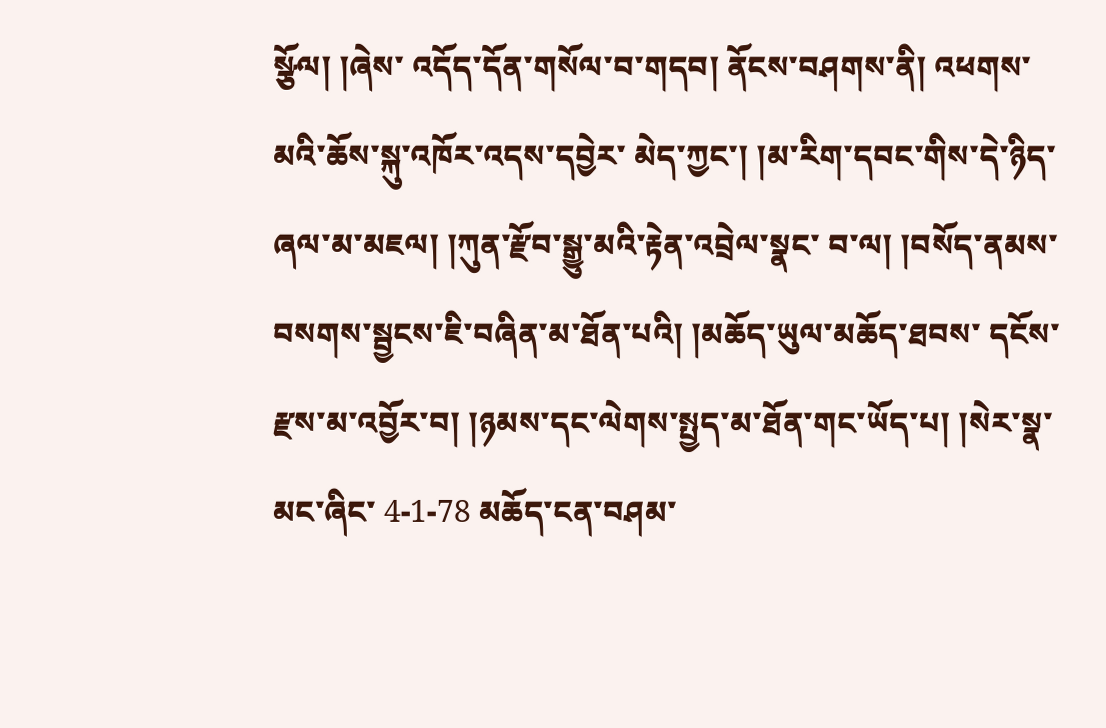སྩོལ། །ཞེས་ འདོད་དོན་གསོལ་བ་གདབ། ནོངས་བཤགས་ནི། འཕགས་མའི་ཆོས་སྐུ་འཁོར་འདས་དབྱེར་ མེད་ཀྱང་། །མ་རིག་དབང་གིས་དེ་ཉིད་ཞལ་མ་མཇལ། །ཀུན་རྫོབ་སྒྱུ་མའི་རྟེན་འབྲེལ་སྣང་ བ་ལ། །བསོད་ནམས་བསགས་སྦྱངས་ཇི་བཞིན་མ་ཐོན་པའི། །མཆོད་ཡུལ་མཆོད་ཐབས་ དངོས་རྫས་མ་འབྱོར་བ། །ཉམས་དང་ལེགས་སྤྱད་མ་ཐོན་གང་ཡོད་པ། །སེར་སྣ་མང་ཞིང་ 4-1-78 མཆོད་ངན་བཤམ་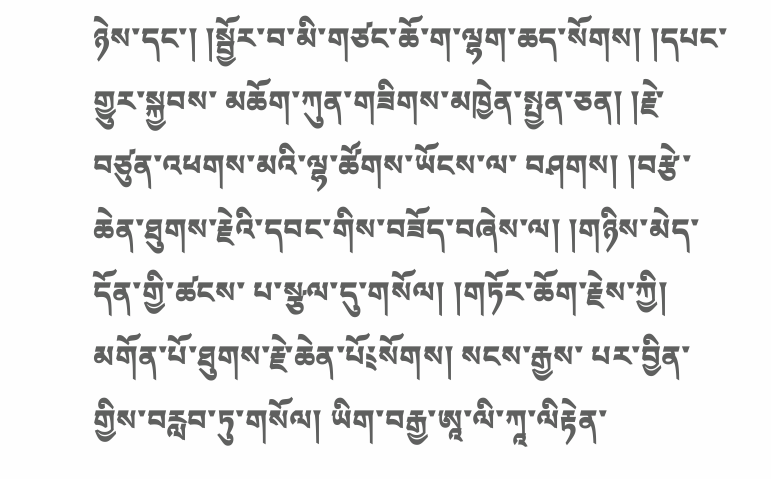ཉེས་དང་། །སྦྱོར་བ་མི་གཙང་ཆོ་ག་ལྷག་ཆད་སོགས། །དཔང་གྱུར་སྐྱབས་ མཆོག་ཀུན་གཟིགས་མཁྱེན་སྤྱན་ཅན། །རྗེ་བཙུན་འཕགས་མའི་ལྷ་ཚོགས་ཡོངས་ལ་ བཤགས། །བརྩེ་ཆེན་ཐུགས་རྗེའི་དབང་གིས་བཟོད་བཞེས་ལ། །གཉིས་མེད་དོན་གྱི་ཚངས་ པ་སྩལ་དུ་གསོལ། །གཏོར་ཆོག་རྗེས་ཀྱི། མགོན་པོ་ཐུགས་རྗེ་ཆེན་པོ༴སོགས། སངས་རྒྱས་ པར་བྱིན་གྱིས་བརླབ་ཏུ་གསོལ། ཡིག་བརྒྱ་ཨཱ་ལི་ཀཱ་ལིརྟེན་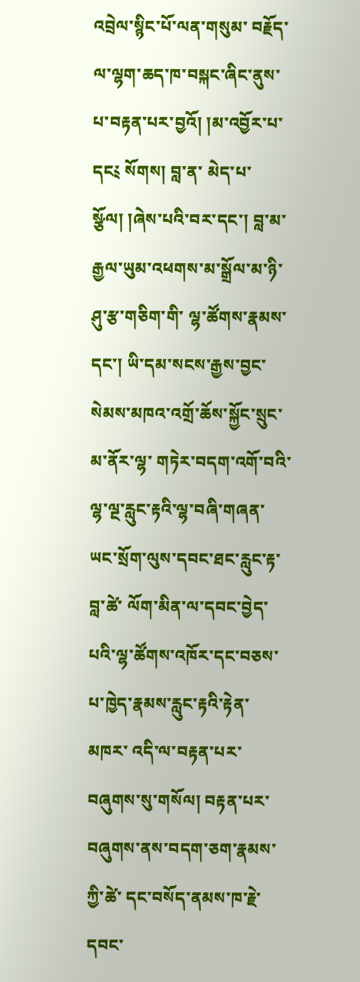འབྲེལ་སྙིང་པོ་ལན་གསུམ་ བརྗོད་ལ་ལྷག་ཆད་ཁ་བསྐང་ཞིང་ནུས་པ་བརྟན་པར་བྱའོ། །མ་འབྱོར་པ་དང༴ སོགས། བླ་ན་ མེད་པ་སྩོལ། །ཞེས་པའི་བར་དང་། བླ་མ་རྒྱལ་ཡུམ་འཕགས་མ་སྒྲོལ་མ་ཉི་ཤུ་རྩ་གཅིག་གི་ ལྷ་ཚོགས་རྣམས་དང་། ཡི་དམ་སངས་རྒྱས་བྱང་སེམས་མཁའ་འགྲོ་ཆོས་སྐྱོང་སྲུང་མ་ནོར་ལྷ་ གཏེར་བདག་འགོ་བའི་ལྷ་ལྔ་རླུང་རྟའི་ལྷ་བཞི་གཞན་ཡང་སྲོག་ལུས་དབང་ཐང་རླུང་རྟ་བླ་ཚེ་ ལོག་མིན་ལ་དབང་བྱེད་པའི་ལྷ་ཚོགས་འཁོར་དང་བཅས་པ་ཁྱེད་རྣམས་རླུང་རྟའི་རྟེན་མཁར་ འདི་ལ་བརྟན་པར་བཞུགས་སུ་གསོལ། བརྟན་པར་བཞུགས་ནས་བདག་ཅག་རྣམས་ཀྱི་ཚེ་ དང་བསོད་ནམས་ཁ་རྗེ་དབང་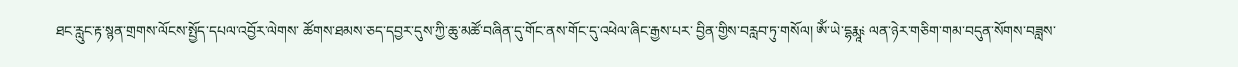ཐང་རླུང་རྟ་སྙན་གྲགས་ལོངས་སྤྱོད་དཔལ་འབྱོར་ལེགས་ ཚོགས་ཐམས་ཅད་དབྱར་དུས་ཀྱི་ཆུ་མཚོ་བཞིན་དུ་གོང་ནས་གོང་དུ་འཕེལ་ཞིང་རྒྱས་པར་ བྱིན་གྱིས་བརླབ་ཏུ་གསོལ། ༀ་ཡེ་དྷརྨཱ༴ ལན་ཉེར་གཅིག་གམ་བདུན་སོགས་བཟླས་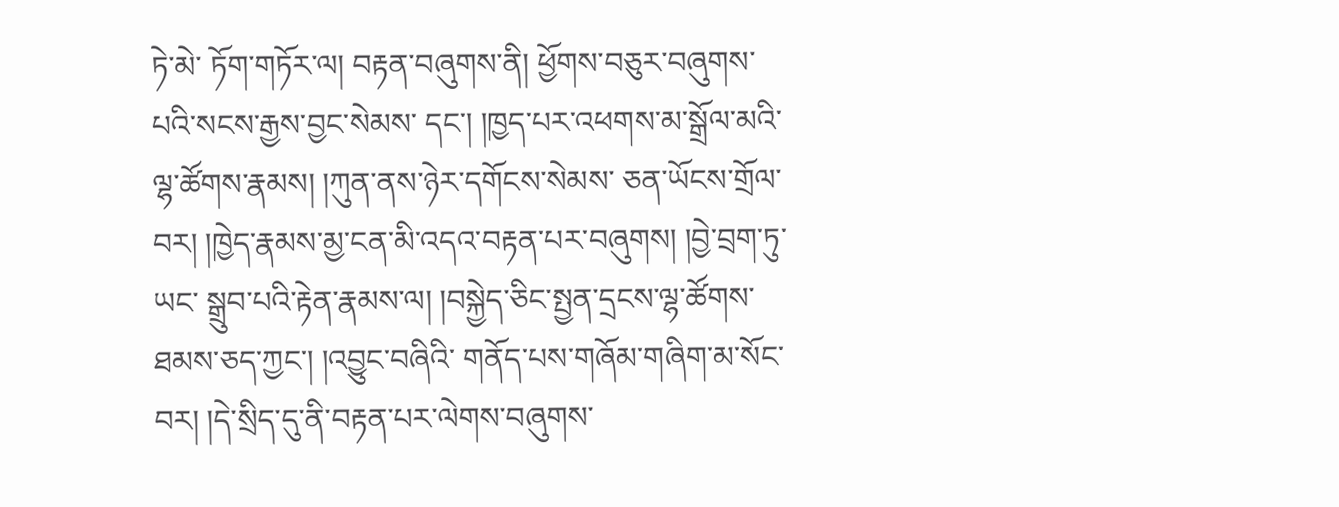ཏེ་མེ་ ཏོག་གཏོར་ལ། བརྟན་བཞུགས་ནི། ཕྱོགས་བཅུར་བཞུགས་པའི་སངས་རྒྱས་བྱང་སེམས་ དང་། །ཁྱད་པར་འཕགས་མ་སྒྲོལ་མའི་ལྷ་ཚོགས་རྣམས། །ཀུན་ནས་ཉེར་དགོངས་སེམས་ ཅན་ཡོངས་གྲོལ་བར། །ཁྱེད་རྣམས་མྱ་ངན་མི་འདའ་བརྟན་པར་བཞུགས། །བྱེ་བྲག་ཏུ་ཡང་ སྒྲུབ་པའི་རྟེན་རྣམས་ལ། །བསྐྱེད་ཅིང་སྤྱན་དྲངས་ལྷ་ཚོགས་ཐམས་ཅད་ཀྱང་། །འབྱུང་བཞིའི་ གནོད་པས་གཞོམ་གཞིག་མ་སོང་བར། །དེ་སྲིད་དུ་ནི་བརྟན་པར་ལེགས་བཞུགས་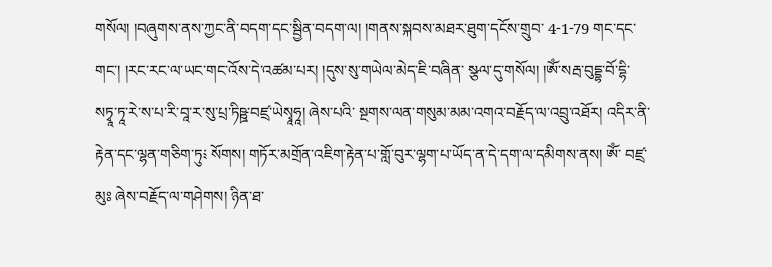གསོལ། །བཞུགས་ནས་ཀྱང་ནི་བདག་དང་སྦྱིན་བདག་ལ། །གནས་སྐབས་མཐར་ཐུག་དངོས་གྲུབ་ 4-1-79 གང་དང་གང་། །རང་རང་ལ་ཡང་གང་འོས་དེ་འཚམ་པར། །དུས་སུ་གཡེལ་མེད་ཇི་བཞིན་ སྩལ་དུ་གསོལ། །ༀ་སརྦ་བུདྡྷ་བོ་དྷི་སཏྭཱ་ཏཱ་རེ་ས་པ་རི་བཱ་ར་སུ་པྲ་ཏིཥྛ་བཛྲ་ཡེསྭཱཧཱ། ཞེས་པའི་ སྔགས་ལན་གསུམ་མམ་འགའ་བརྗོད་ལ་འབྲུ་འཐོར། འདིར་ནི་རྟེན་དང་ལྷན་གཅིག་ཏུ༴ སོགས། གཏོར་མགྲོན་འཇིག་རྟེན་པ་གློ་བུར་ལྷག་པ་ཡོད་ན་དེ་དག་ལ་དམིགས་ནས། ༀ་ བཛྲ་མུཿ ཞེས་བརྗོད་ལ་གཤེགས། ཉིན་ཐ་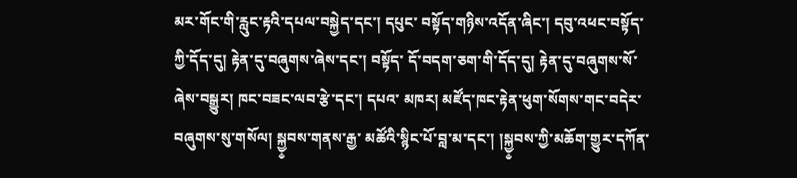མར་གོང་གི་རླུང་རྟའི་དཔལ་བསྐྱེད་དང་། དཔུང་ བསྟོད་གཉིས་འདོན་ཞིང་། དབུ་འཕང་བསྟོད་ཀྱི་དོད་དུ། རྟེན་དུ་བཞུགས་ཞེས་དང་། བསྟོད་ དོ་བདག་ཅག་གི་དོད་དུ། རྟེན་དུ་བཞུགས་སོ་ཞེས་བསྒྱུར། ཁང་བཟང་ལབ་རྩེ་དང་། དཔའ་ མཁར། མཛོད་ཁང་རྟེན་ཕུག་སོགས་གང་བདེར་བཞུགས་སུ་གསོལ། སྐྱ༵བས་གནས་རྒྱ་ མཚོའི་སྙིང་པོ་བླ་མ་དང་། །སྐྱ༵བས་ཀྱི་མཆོག་གྱུར་དཀོན་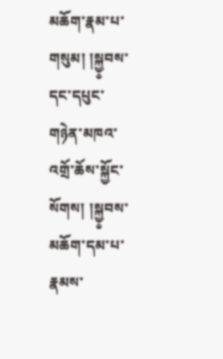མཆོག་རྣམ་པ་གསུམ། །སྐྱ༵བས་ དང་དཔུང་གཉེན་མཁའ་འགྲོ་ཆོས་སྐྱོང་སོགས། །སྐྱ༵བས་མཆོག་དམ་པ་རྣམས་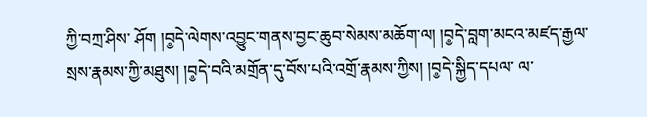ཀྱི་བཀྲ་ཤིས་ ཤོག །བ༵དེ་ལེགས་འབྱུང་གནས་བྱང་ཆུབ་སེམས་མཆོག་ལ། །བ༵དེ་བླག་མངའ་མཛད་རྒྱལ་ སྲས་རྣམས་ཀྱི་མཐུས། །བ༵དེ་བའི་མགྲོན་དུ་བོས་པའི་འགྲོ་རྣམས་ཀྱིས། །བ༵དེ་སྐྱིད་དཔལ་ ལ་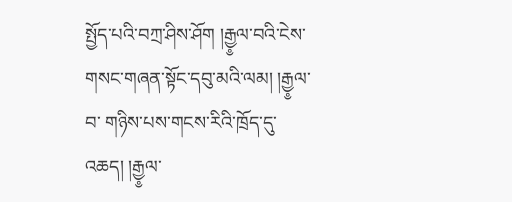སྤྱོད་པའི་བཀྲ་ཤིས་ཤོག །རྒྱ༵ལ་བའི་ངེས་གསང་གཞན་སྟོང་དབུ་མའི་ལམ། །རྒྱ༵ལ་བ་ གཉིས་པས་གངས་རིའི་ཁྲོད་དུ་འཆད། །རྒྱ༵ལ་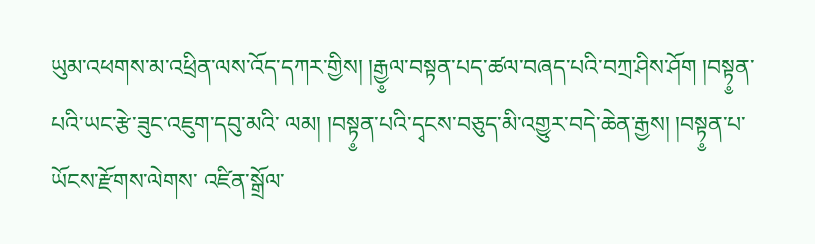ཡུམ་འཕགས་མ་འཕྲིན་ལས་འོད་དཀར་གྱིས། །རྒྱ༵ལ་བསྟན་པད་ཚལ་བཞད་པའི་བཀྲ་ཤིས་ཤོག །བསྟ༵ན་པའི་ཡང་རྩེ་ཟུང་འཇུག་དབུ་མའི་ ལམ། །བསྟ༵ན་པའི་དྭངས་བཅུད་མི་འགྱུར་བདེ་ཆེན་རྒྱས། །བསྟ༵ན་པ་ཡོངས་རྫོགས་ལེགས་ འཛིན་སྒྲོལ་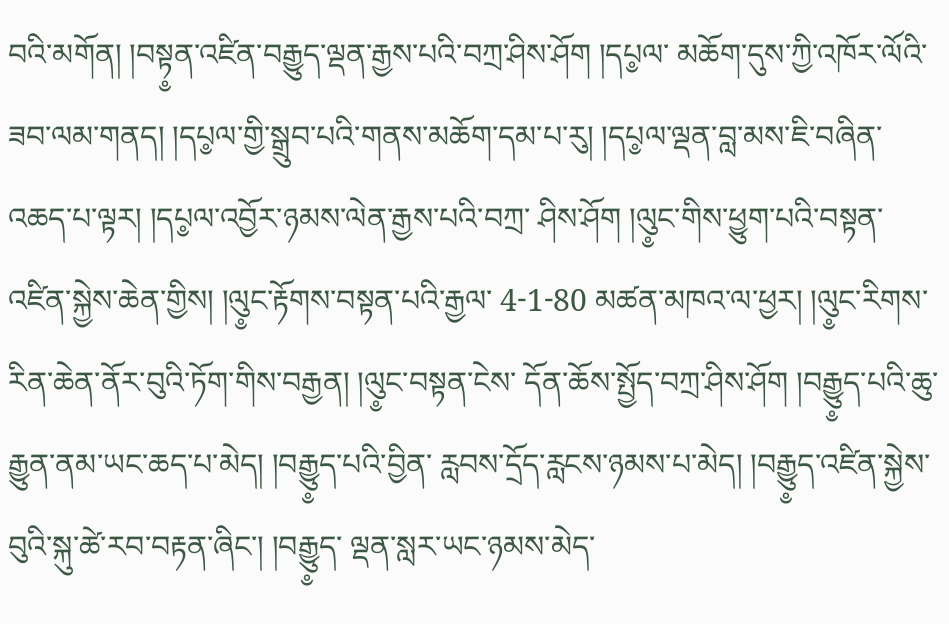བའི་མགོན། །བསྟ༵ན་འཛིན་བརྒྱུད་ལྡན་རྒྱས་པའི་བཀྲ་ཤིས་ཤོག །དཔ༵ལ་ མཆོག་དུས་ཀྱི་འཁོར་ལོའི་ཟབ་ལམ་གནད། །དཔ༵ལ་གྱི་སྒྲུབ་པའི་གནས་མཆོག་དམ་པ་རུ། །དཔ༵ལ་ལྡན་བླ་མས་ཇི་བཞིན་འཆད་པ་ལྟར། །དཔ༵ལ་འབྱོར་ཉམས་ལེན་རྒྱས་པའི་བཀྲ་ ཤིས་ཤོག །ལུ༵ང་གིས་ཕྱུག་པའི་བསྟན་འཛིན་སྐྱེས་ཆེན་གྱིས། །ལུ༵ང་རྟོགས་བསྟན་པའི་རྒྱལ་ 4-1-80 མཚན་མཁའ་ལ་ཕྱར། །ལུ༵ང་རིགས་རིན་ཆེན་ནོར་བུའི་ཏོག་གིས་བརྒྱན། །ལུ༵ང་བསྟན་ངེས་ དོན་ཆོས་སྤྱོད་བཀྲ་ཤིས་ཤོག །བརྒྱུ༵ད་པའི་ཆུ་རྒྱུན་ནམ་ཡང་ཆད་པ་མེད། །བརྒྱུ༵ད་པའི་བྱིན་ རླབས་དྲོད་རླངས་ཉམས་པ་མེད། །བརྒྱུ༵ད་འཛིན་སྐྱེས་བུའི་སྐུ་ཚེ་རབ་བརྟན་ཞིང་། །བརྒྱུ༵ད་ ལྡན་སླར་ཡང་ཉམས་མེད་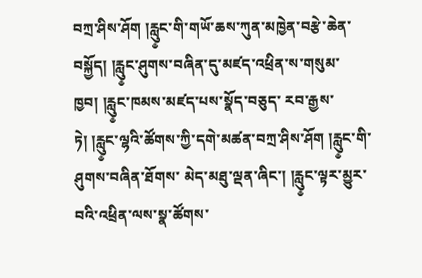བཀྲ་ཤིས་ཤོག །རླུ༵ང་གི་གཡོ་ཆས་ཀུན་མཁྱེན་བརྩེ་ཆེན་བསྐྱོད། །རླུ༵ང་ཤུགས་བཞིན་དུ་མཛད་འཕྲིན་ས་གསུམ་ཁྱབ། །རླུ༵ང་ཁམས་མཛད་པས་སྣོད་བཅུད་ རབ་རྒྱས་ཏེ། །རླུ༵ང་ལྷའི་ཚོགས་ཀྱི་དགེ་མཚན་བཀྲ་ཤིས་ཤོག །རླུ༵ང་གི་ཤུགས་བཞིན་ཐོགས་ མེད་མཐུ་ལྡན་ཞིང་། །རླུ༵ང་ལྟར་མྱུར་བའི་འཕྲིན་ལས་སྣ་ཚོགས་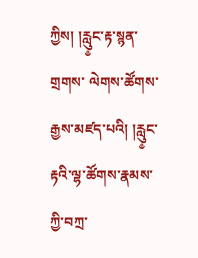ཀྱིས། །རླུ༵ང་རྟ་སྙན་གྲགས་ ལེགས་ཚོགས་རྒྱས་མཛད་པའི། །རླུ༵ང་རྟའི་ལྷ་ཚོགས་རྣམས་ཀྱི་བཀྲ་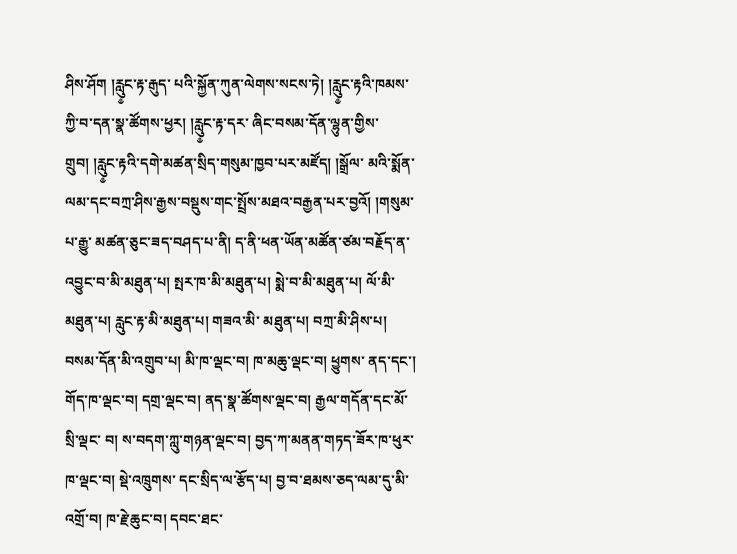ཤིས་ཤོག །རླུ༵ང་རྟ་རྒུད་ པའི་སྐྱོན་ཀུན་ལེགས་སངས་ཏེ། །རླུ༵ང་རྟའི་ཁམས་ཀྱི་བ་དན་སྣ་ཚོགས་ཕྱར། །རླུ༵ང་རྟ་དར་ ཞིང་བསམ་དོན་ལྷུན་གྱིས་གྲུབ། །རླུ༵ང་རྟའི་དགེ་མཚན་སྲིད་གསུམ་ཁྱབ་པར་མཛོད། །སྒྲོལ་ མའི་སྨོན་ལམ་དང་བཀྲ་ཤིས་རྒྱས་བསྡུས་གང་སྤྲོས་མཐའ་བརྒྱན་པར་བྱའོ། །གསུམ་པ་རྒྱུ་ མཚན་ཅུང་ཟད་བཤད་པ་ནི། ད་ནི་ཕན་ཡོན་མཚོན་ཙམ་བརྗོད་ན་འབྱུང་བ་མི་མཐུན་པ། སྤར་ཁ་མི་མཐུན་པ། སྨེ་བ་མི་མཐུན་པ། ལོ་མི་མཐུན་པ། རླུང་རྟ་མི་མཐུན་པ། གཟའ་མི་ མཐུན་པ། བཀྲ་མི་ཤིས་པ། བསམ་དོན་མི་འགྲུབ་པ། མི་ཁ་ལྡང་བ། ཁ་མཆུ་ལྡང་བ། ཕྱུགས་ ནད་དང་། གོད་ཁ་ལྡང་བ། དགྲ་ལྡང་བ། ནད་སྣ་ཚོགས་ལྡང་བ། རྒྱལ་གདོན་དང་མོ་སྲི་ལྡང་ བ། ས་བདག་ཀླུ་གཉན་ལྡང་བ། བྱད་ཀ་མནན་གཏད་ཟོར་ཁ་ཕུར་ཁ་ལྡང་བ། སྡེ་འཁྲུགས་ དང་སྲིད་ལ་རྩོད་པ། བྱ་བ་ཐམས་ཅད་ལམ་དུ་མི་འགྲོ་བ། ཁ་རྗེ་ཆུང་བ། དབང་ཐང་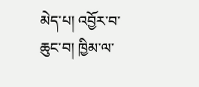མེད་པ། འབྱོར་བ་ཆུང་བ། ཁྱིམ་ལ་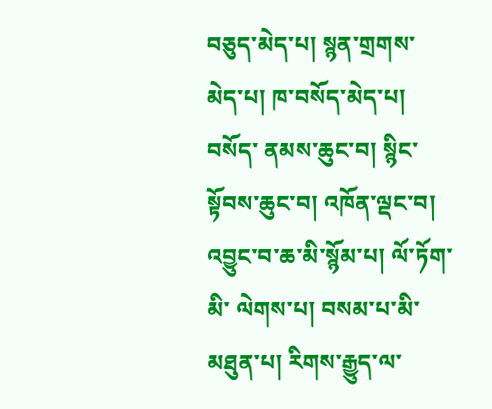བཅུད་མེད་པ། སྙན་གྲགས་མེད་པ། ཁ་བསོད་མེད་པ། བསོད་ ནམས་ཆུང་བ། སྙིང་སྟོབས་ཆུང་བ། འཁོན་ལྡང་བ། འབྱུང་བ་ཆ་མི་སྙོམ་པ། ལོ་ཏོག་མི་ ལེགས་པ། བསམ་པ་མི་མཐུན་པ། རིགས་རྒྱུད་ལ་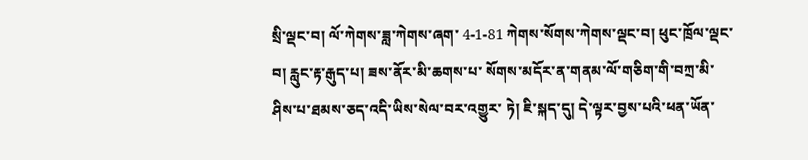སྲི་ལྡང་བ། ལོ་ཀེགས་ཟླ་ཀེགས་ཞག་ 4-1-81 ཀེགས་སོགས་ཀེགས་ལྡང་བ། ཕུང་ཁྲོལ་ལྡང་བ། རླུང་རྟ་རྒུད་པ། ཟས་ནོར་མི་ཆགས་པ་ སོགས་མདོར་ན་གནམ་ལོ་གཅིག་གི་བཀྲ་མི་ཤིས་པ་ཐམས་ཅད་འདི་ཡིས་སེལ་བར་འགྱུར་ ཏེ། ཇི་སྐད་དུ། དེ་ལྟར་བྱས་པའི་ཕན་ཡོན་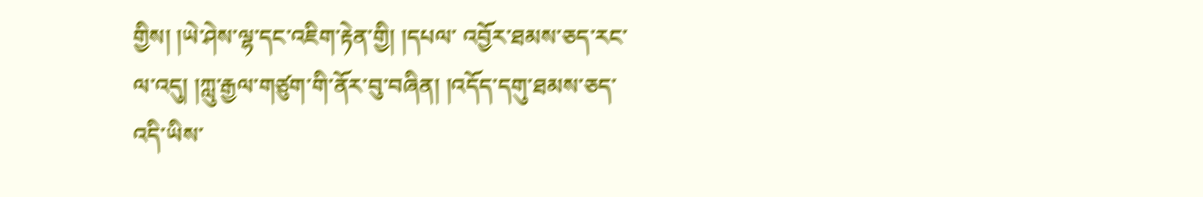གྱིས། །ཡེ་ཤེས་ལྷ་དང་འཇིག་རྟེན་གྱི། །དཔལ་ འབྱོར་ཐམས་ཅད་རང་ལ་འདུ། །ཀླུ་རྒྱལ་གཙུག་གི་ནོར་བུ་བཞིན། །འདོད་དགུ་ཐམས་ཅད་ འདི་ཡིས་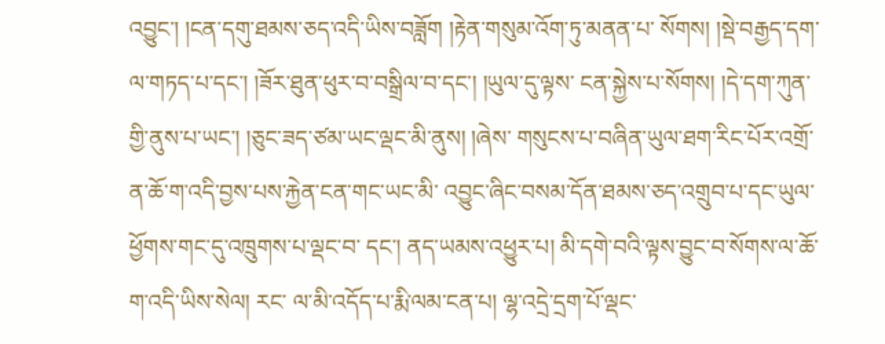འབྱུང་། །ངན་དགུ་ཐམས་ཅད་འདི་ཡིས་བཟློག །རྟེན་གསུམ་འོག་ཏུ་མནན་པ་ སོགས། །སྡེ་བརྒྱད་དག་ལ་གཏད་པ་དང་། །ཟོར་ཐུན་ཕུར་བ་བསྒྲིལ་བ་དང་། །ཡུལ་དུ་ལྟས་ ངན་སྐྱེས་པ་སོགས། །དེ་དག་ཀུན་གྱི་ནུས་པ་ཡང་། །ཅུང་ཟད་ཙམ་ཡང་ལྡང་མི་ནུས། །ཞེས་ གསུངས་པ་བཞིན་ཡུལ་ཐག་རིང་པོར་འགྲོ་ན་ཆོ་ག་འདི་བྱས་པས་རྐྱེན་ངན་གང་ཡང་མི་ འབྱུང་ཞིང་བསམ་དོན་ཐམས་ཅད་འགྲུབ་པ་དང་ཡུལ་ཕྱོགས་གང་དུ་འཁྲུགས་པ་ལྡང་བ་ དང་། ནད་ཡམས་འཕྱུར་པ། མི་དགེ་བའི་ལྟས་བྱུང་བ་སོགས་ལ་ཆོ་ག་འདི་ཡིས་སེལ། རང་ ལ་མི་འདོད་པ་རྨི་ལམ་ངན་པ། ལྷ་འདྲེ་དྲག་པོ་ལྡང་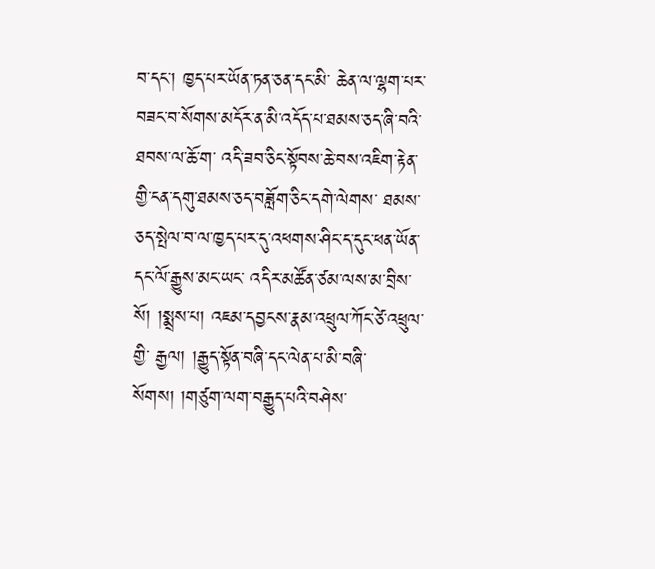བ་དང་། ཁྱད་པར་ཡོན་ཏན་ཅན་དང་མི་ ཆེན་ལ་ལྷག་པར་བཟང་བ་སོགས་མདོར་ན་མི་འདོད་པ་ཐམས་ཅད་ཞི་བའི་ཐབས་ལ་ཆོ་ག་ འདི་ཟབ་ཅིང་སྟོབས་ཆེ་བས་འཇིག་རྟེན་གྱི་ངན་དགུ་ཐམས་ཅད་བཟློག་ཅིང་དགེ་ལེགས་ ཐམས་ཅད་སྤེལ་བ་ལ་ཁྱད་པར་དུ་འཕགས་ཤིང་ད་དུང་ཕན་ཡོན་དང་ལོ་རྒྱུས་མང་ཡང་ འདིར་མཚོན་ཙམ་ལས་མ་བྲིས་སོ། །སྨྲས་པ། འཇམ་དབྱངས་རྣམ་འཕྲུལ་ཀོང་ཙེ་འཕྲུལ་གྱི་ རྒྱལ། །རྒྱུད་སྟོན་བཞི་དང་ལེན་པ་མི་བཞི་སོགས། །གཙུག་ལག་བརྒྱུད་པའི་བཤེས་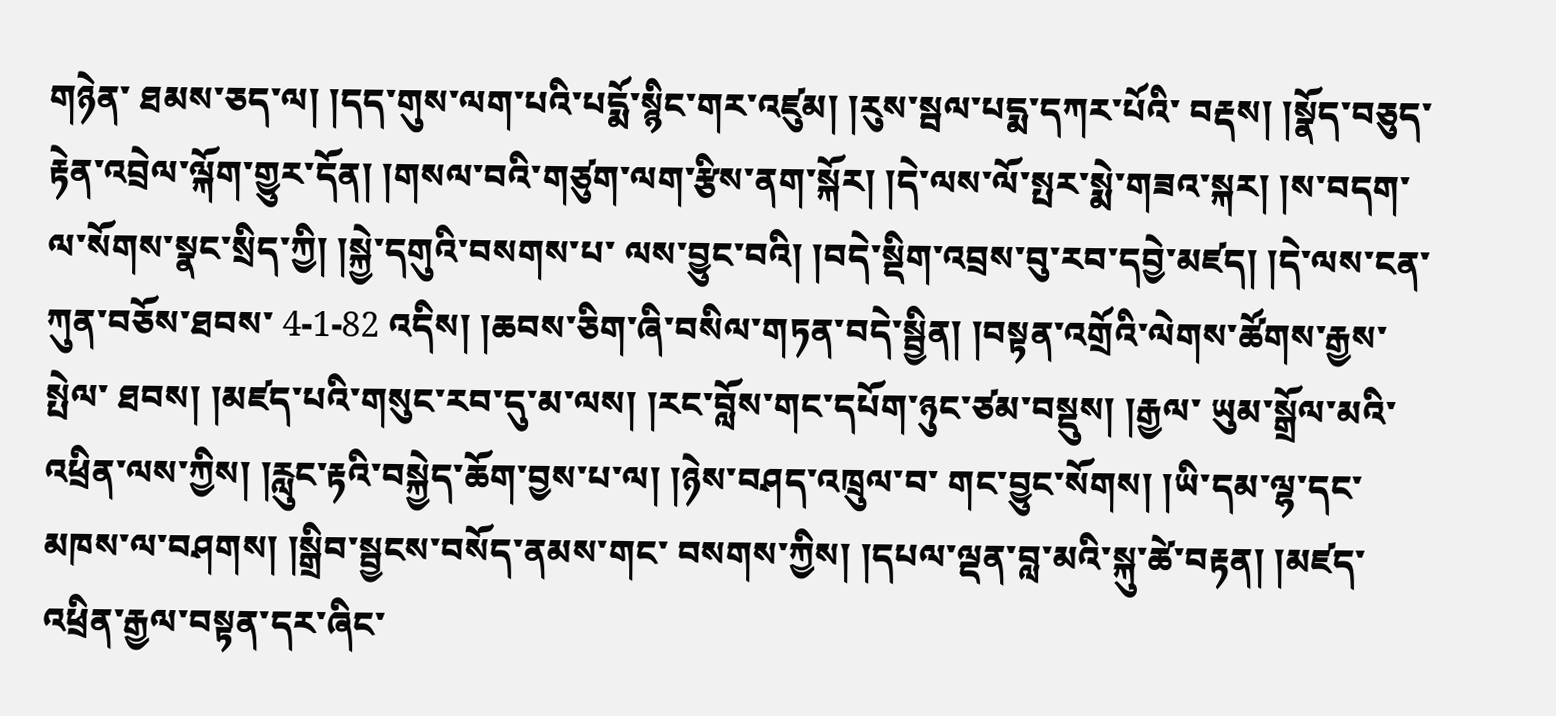གཉེན་ ཐམས་ཅད་ལ། །དད་གུས་ལག་པའི་པདྨོ་སྙིང་གར་འཛུམ། །རུས་སྦལ་པདྨ་དཀར་པོའི་ བརྡས། །སྣོད་བཅུད་རྟེན་འབྲེལ་ལྐོག་གྱུར་དོན། །གསལ་བའི་གཙུག་ལག་རྩིས་ནག་སྐོར། །དེ་ལས་ལོ་སྤར་སྨེ་གཟའ་སྐར། །ས་བདག་ལ་སོགས་སྣང་སྲིད་ཀྱི། །སྐྱེ་དགུའི་བསགས་པ་ ལས་བྱུང་བའི། །བདེ་སྡིག་འབྲས་བུ་རབ་དབྱེ་མཛད། །དེ་ལས་ངན་ཀུན་བཅོས་ཐབས་ 4-1-82 འདིས། །ཆབས་ཅིག་ཞི་བསིལ་གཏན་བདེ་སྦྱིན། །བསྟན་འགྲོའི་ལེགས་ཚོགས་རྒྱས་སྤེལ་ ཐབས། །མཛད་པའི་གསུང་རབ་དུ་མ་ལས། །རང་བློས་གང་དཔོག་ཉུང་ཙམ་བསྡུས། །རྒྱལ་ ཡུམ་སྒྲོལ་མའི་འཕྲིན་ལས་ཀྱིས། །རླུང་རྟའི་བསྐྱེད་ཆོག་བྱས་པ་ལ། །ཉེས་བཤད་འཁྲུལ་བ་ གང་བྱུང་སོགས། །ཡི་དམ་ལྷ་དང་མཁས་ལ་བཤགས། །སྒྲིབ་སྦྱངས་བསོད་ནམས་གང་ བསགས་ཀྱིས། །དཔལ་ལྡན་བླ་མའི་སྐུ་ཚེ་བརྟན། །མཛད་འཕྲིན་རྒྱལ་བསྟན་དར་ཞིང་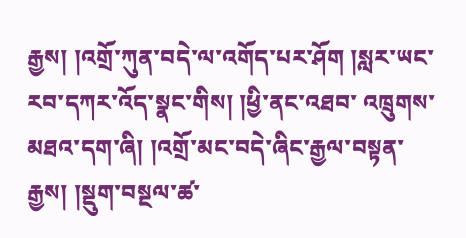རྒྱས། །འགྲོ་ཀུན་བདེ་ལ་འགོད་པར་ཤོག །སླར་ཡང་རབ་དཀར་འོད་སྣང་གིས། །ཕྱི་ནང་འཐབ་ འཁྲུགས་མཐའ་དག་ཞི། །འགྲོ་མང་བདེ་ཞིང་རྒྱལ་བསྟན་རྒྱས། །སྡུག་བསྔལ་ཚ་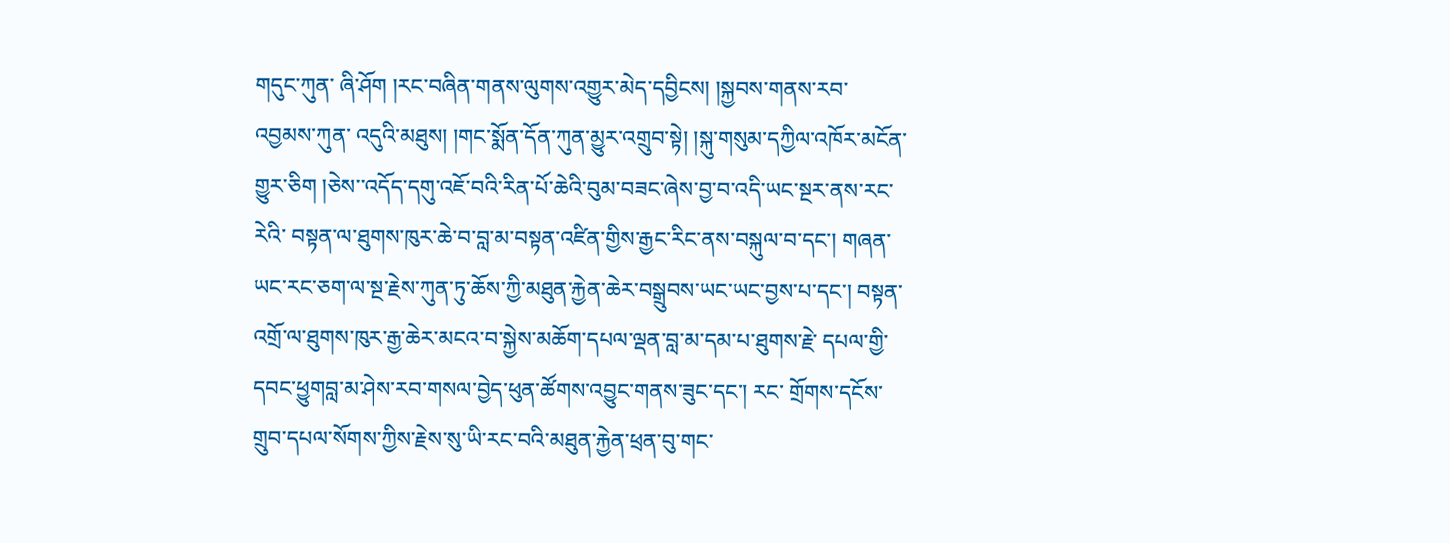གདུང་ཀུན་ ཞི་ཤོག །རང་བཞིན་གནས་ལུགས་འགྱུར་མེད་དབྱིངས། །སྐྱབས་གནས་རབ་འབྱམས་ཀུན་ འདུའི་མཐུས། །གང་སྨོན་དོན་ཀུན་མྱུར་འགྲུབ་སྟེ། །སྐུ་གསུམ་དཀྱིལ་འཁོར་མངོན་གྱུར་ཅིག །ཅེས་་འདོད་དགུ་འཇོ་བའི་རིན་པོ་ཆེའི་བུམ་བཟང་ཞེས་བྱ་བ་འདི་ཡང་སྔར་ནས་རང་རེའི་ བསྟན་ལ་ཐུགས་ཁུར་ཆེ་བ་བླ་མ་བསྟན་འཛིན་གྱིས་རྒྱང་རིང་ནས་བསྐུལ་བ་དང་། གཞན་ ཡང་རང་ཅག་ལ་སྔ་རྗེས་ཀུན་ཏུ་ཆོས་ཀྱི་མཐུན་རྐྱེན་ཆེར་བསྒྲུབས་ཡང་ཡང་བྱས་པ་དང་། བསྟན་འགྲོ་ལ་ཐུགས་ཁུར་རྒྱ་ཆེར་མངའ་བ་སྐྱེས་མཆོག་དཔལ་ལྡན་བླ་མ་དམ་པ་ཐུགས་རྗེ་ དཔལ་གྱི་དབང་ཕྱུགབླ་མ་ཤེས་རབ་གསལ་བྱེད་ཕུན་ཚོགས་འབྱུང་གནས་ཟུང་དང་། རང་ གྲོགས་དངོས་གྲུབ་དཔལ་སོགས་ཀྱིས་རྗེས་སུ་ཡི་རང་བའི་མཐུན་རྐྱེན་ཕྲན་བུ་གང་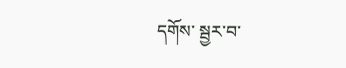དགོས་ སྦྱར་བ་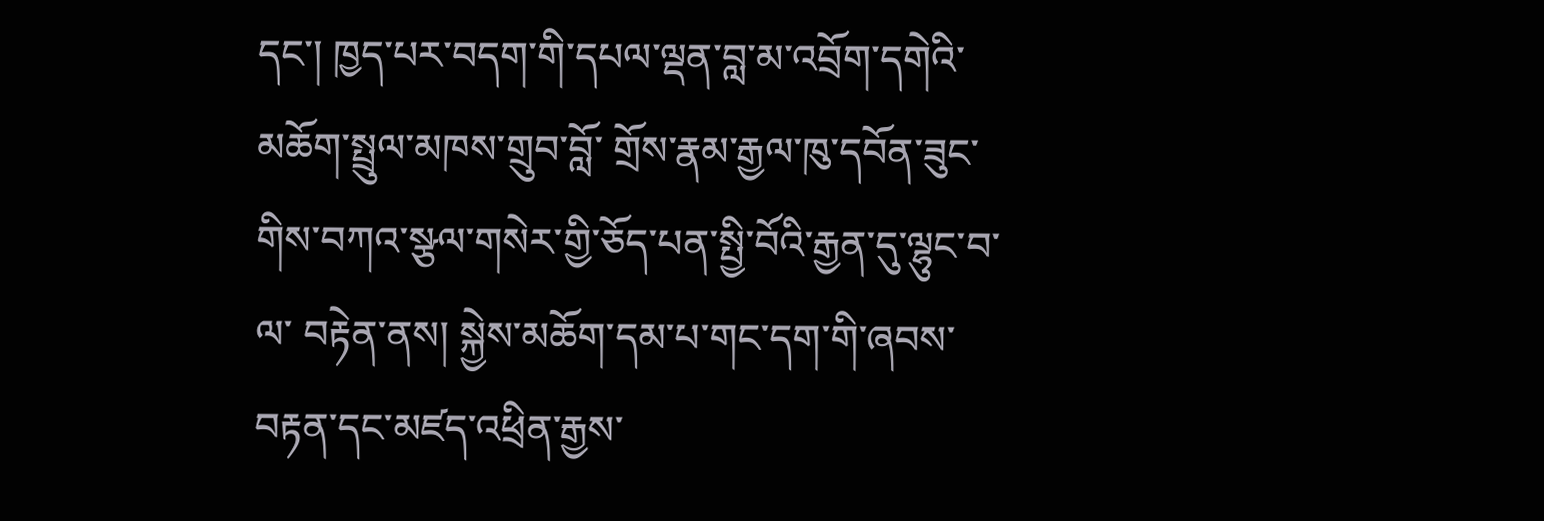དང་། ཁྱད་པར་བདག་གི་དཔལ་ལྡན་བླ་མ་འབྲོག་དགེའི་མཆོག་སྤྲུལ་མཁས་གྲུབ་བློ་ གྲོས་རྣམ་རྒྱལ་ཁུ་དབོན་ཟུང་གིས་བཀའ་སྩལ་གསེར་གྱི་ཅོད་པན་སྤྱི་བོའི་རྒྱན་དུ་ལྷུང་བ་ལ་ བརྟེན་ནས། སྐྱེས་མཆོག་དམ་པ་གང་དག་གི་ཞབས་བརྟན་དང་མཛད་འཕྲིན་རྒྱས་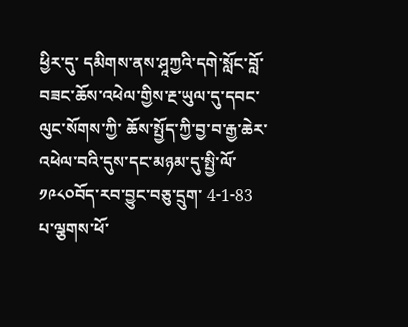ཕྱིར་དུ་ དམིགས་ནས་ཤཱཀྱའི་དགེ་སློང་བློ་བཟང་ཆོས་འཕེལ་གྱིས་རྔ་ཡུལ་དུ་དབང་ལུང་སོགས་ཀྱི་ ཆོས་སྤྱོད་ཀྱི་བྱ་བ་རྒྱ་ཆེར་འཕེལ་བའི་དུས་དང་མཉམ་དུ་སྤྱི་ལོ་༡༩༨༠བོད་རབ་བྱུང་བཅུ་དྲུག་ 4-1-83 པ་ལྕགས་ཕོ་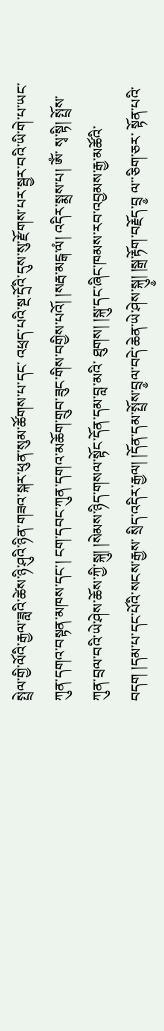སྤྲེལ་གྱི་ལོའི་རྒྱལ་ཟླའི་ཚེས་ཉི་ཤུའི་ཉིན་གཟའ་སྐར་ཕུན་སུམ་ཚོགས་པ་དང་ འཕྲད་པའི་སྔ་དྲོའི་དུས་སུ་རྫོགས་པར་སྦྱར་བའི་ཡི་གེ་པ་ཡང་ཀུན་དགའ་བསྟན་མཁས་དང་། ངག་དབང་ཀུན་དགའ་མཆོག་གྲུབ་ཟུང་གིས་བགྱིས་པའོ། །སརྦ་མངྒ་ལཾ། འདིར་སྨྲས་པ། ༀ་ སྭ་སྟི། སྤྲོས་ཀུན་བྲལ་བའི་ཡེ་ཤེས་ཆོས་ཀྱི་སྐུ། །སེམས་ཉིད་གསལ་སྟོང་དོན་དམ་བླ་མའི་ ཐུགས། །སྐུ་དང་ཞིང་ཁམས་རབ་འབྱམས་རྒྱ་མཚོའི་བདག །དམ་པ་དང་པོའི་སངས་རྒྱས་ སྲིད་འདིར་རྒྱལ། །དོན་དམ་སྤྲོས་བྲ༵ལ་བདེ་ཆེན་ཡེ་ཤེས་སྐུ༵། །སྒྲ་རྟོག་བརྗོད་བྲ༵ ལ་་ཅིག་ཅར་ སྟོན་པའི་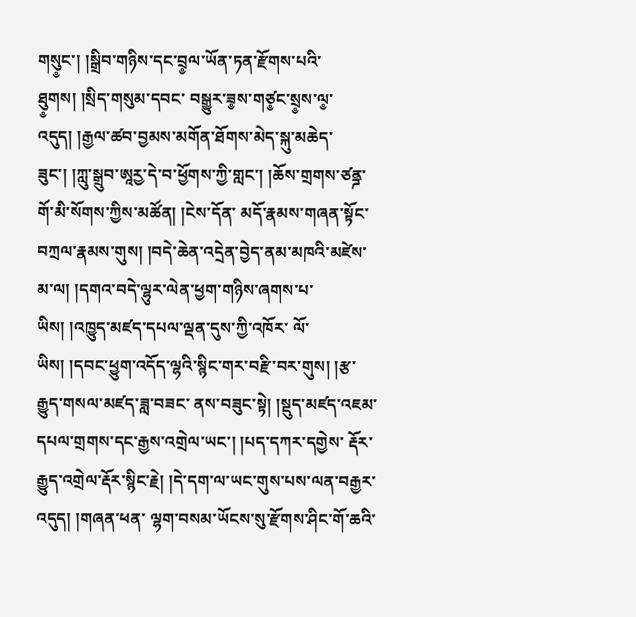གསུ༵ང་། །སྒྲིབ་གཉིས་དང་བྲ༵ལ་ཡོན་ཏན་རྫོགས་པའི་ཐུ༵གས། །སྲིད་གསུམ་དབང་ བསྒྱུར་ཟ༵ས་གཙ༵ང་སྲ༵ས་ལ༵་འདུད། །རྒྱལ་ཚབ་བྱམས་མགོན་ཐོགས་མེད་སྐུ་མཆེད་ཟུང་། །ཀླུ་སྒྲུབ་ཨཱརྱ་དེ་བ་ཕྱོགས་ཀྱི་གླང་། །ཆོས་གྲགས་ཙནྜ་གོ་མི་སོགས་ཀྱིས་མཚོན། །ངེས་དོན་ མདོ་རྣམས་གཞན་སྟོང་བཀྲལ་རྣམས་གུས། །བདེ་ཆེན་འདྲེན་བྱེད་ནམ་མཁའི་མཛེས་མ་ལ། །དགའ་བདེ་ལྷུར་ལེན་ཕྱག་གཉིས་ཞགས་པ་ཡིས། །འཁྱུད་མཛད་དཔལ་ལྡན་དུས་ཀྱི་འཁོར་ ལོ་ཡིས། །དབང་ཕྱུག་འདོད་ལྷའི་སྙིང་གར་བརྫི་བར་གུས། །རྩ་རྒྱུད་གསལ་མཛད་ཟླ་བཟང་ ནས་བཟུང་སྟེ། །སྡུད་མཛད་འཇམ་དཔལ་གྲགས་དང་རྒྱས་འགྲེལ་ཡང་། །པད་དཀར་དགྱེས་ རྡོར་རྒྱུད་འགྲེལ་རྡོར་སྙིང་རྗེ། །དེ་དག་ལ་ཡང་གུས་པས་ལན་བརྒྱར་འདུད། །གཞན་ཕན་ ལྷག་བསམ་ཡོངས་སུ་རྫོགས་ཤིང་གོ་ཆའི་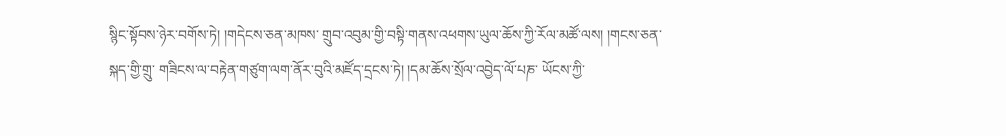སྙིང་སྟོབས་ཉེར་བགོས་ཏེ། །གདེངས་ཅན་མཁས་ གྲུབ་འབུམ་གྱི་བསྟི་གནས་འཕགས་ཡུལ་ཆོས་ཀྱི་རོལ་མཚོ་ལས། །གངས་ཅན་སྐད་གྱི་གྲུ་ གཟིངས་ལ་བརྟེན་གཙུག་ལག་ནོར་བུའི་མཛོད་དྲངས་ཏེ། །དམ་ཆོས་སྲོལ་འབྱེད་ལོ་པཎ་ ཡོངས་ཀྱི་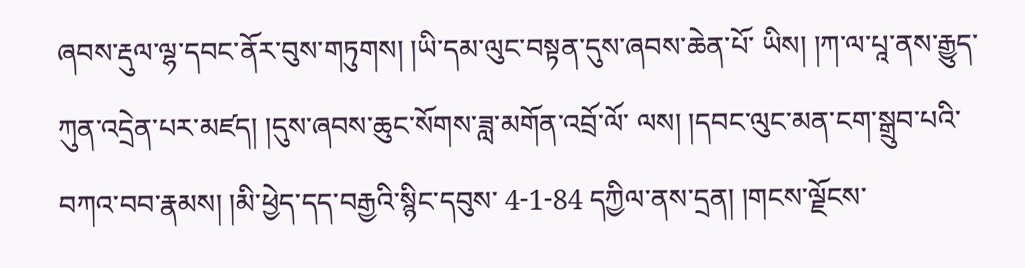ཞབས་རྡུལ་ལྷ་དབང་ནོར་བུས་གཏུགས། །ཡི་དམ་ལུང་བསྟན་དུས་ཞབས་ཆེན་པོ་ ཡིས། །ཀ་ལ་པཱ་ནས་རྒྱུད་ཀུན་འདྲེན་པར་མཛད། །དུས་ཞབས་ཆུང་སོགས་ཟླ་མགོན་འབྲོ་ལོ་ ལས། །དབང་ལུང་མན་ངག་སྒྲུབ་པའི་བཀའ་བབ་རྣམས། །མི་ཕྱེད་དད་བརྒྱའི་སྙིང་དབུས་ 4-1-84 དཀྱིལ་ནས་དྲན། །གངས་ལྗོངས་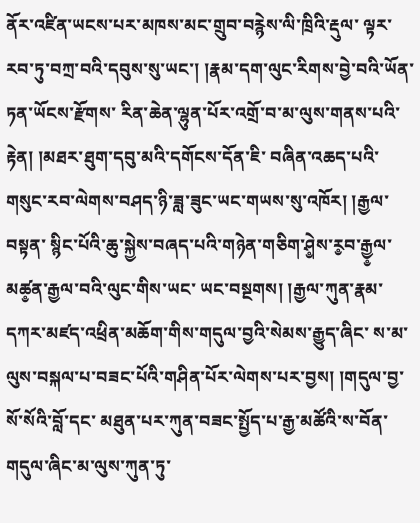ནོར་འཛིན་ཡངས་པར་མཁས་མང་གྲུབ་བརྙེས་ལི་ཁྲིའི་རྡུལ་ ལྟར་རབ་ཏུ་བཀྲ་བའི་དབུས་སུ་ཡང་། །རྣམ་དག་ལུང་རིགས་བྱེ་བའི་ཡོན་ཏན་ཡོངས་རྫོགས་ རིན་ཆེན་ལྷུན་པོར་འགྲོ་བ་མ་ལུས་གནས་པའི་རྟེན། །མཐར་ཐུག་དབུ་མའི་དགོངས་དོན་ཇི་ བཞིན་འཆད་པའི་གསུང་རབ་ལེགས་བཤད་ཉི་ཟླ་ཟུང་ཡང་གཡས་སུ་འཁོར། །རྒྱལ་བསྟན་ སྙིང་པོའི་ཆུ་སྐྱེས་བཞད་པའི་གཉེན་གཅིག་ཤེ༵ས་ར༵བ་རྒྱ༵ལ་མཚ༵ན་རྒྱལ་བའི་ལུང་གིས་ཡང་ ཡང་བསྔགས། །རྒྱལ་ཀུན་རྣམ་དཀར་མཛད་འཕྲིན་མཆོག་གིས་གདུལ་བྱའི་སེམས་རྒྱུད་ཞིང་ ས་མ་ལུས་བསྐལ་པ་བཟང་པོའི་གཤིན་པོར་ལེགས་པར་བྱས། །གདུལ་བྱ་སོ་སོའི་བློ་དང་ མཐུན་པར་ཀུན་བཟང་སྤྱོད་པ་རྒྱ་མཚོའི་ས་བོན་གདུལ་ཞིང་མ་ལུས་ཀུན་ཏུ་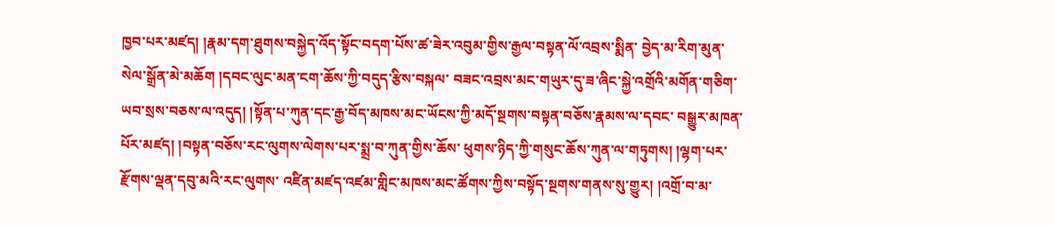ཁྱབ་པར་མཛད། །རྣམ་དག་ཐུགས་བསྐྱེད་འོད་སྟོང་བདག་པོས་ཚ་ཟེར་འབུམ་གྱིས་རྒྱལ་བསྟན་ལོ་འབྲས་སྨིན་ བྱེད་མ་རིག་མུན་སེལ་སྒྲོན་མེ་མཆོག །དབང་ལུང་མན་ངག་ཆོས་ཀྱི་བདུད་རྩིས་བསྐལ་ བཟང་འབྲས་མང་གཡུར་དུ་ཟ་ཞིང་སྐྱེ་འགྲོའི་མགོན་གཅིག་ཡབ་སྲས་བཅས་ལ་འདུད། །སྟོན་པ་ཀུན་དང་རྒྱ་བོད་མཁས་མང་ཡོངས་ཀྱི་མདོ་སྔགས་བསྟན་བཅོས་རྣམས་ལ་དབང་ བསྒྱུར་མཁན་པོར་མཛད། །བསྟན་བཅོས་རང་ལུགས་ལེགས་པར་སྨྲ་བ་ཀུན་གྱིས་ཆོས་ ཕུགས་ཉིད་ཀྱི་གསུང་ཆོས་ཀུན་ལ་གཏུགས། །ལྷག་པར་རྫོགས་ལྡན་དབུ་མའི་རང་ལུགས་ འཛིན་མཛད་འཛམ་གླིང་མཁས་མང་ཚོགས་ཀྱིས་བསྟོད་སྔགས་གནས་སུ་གྱུར། །འགྲོ་བ་མ་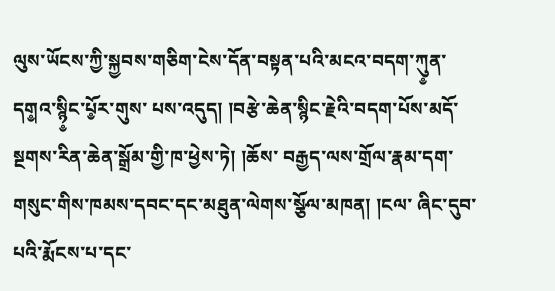ལུས་ཡོངས་ཀྱི་སྐྱབས་གཅིག་ངེས་དོན་བསྟན་པའི་མངའ་བདག་ཀུ༵ན་དག༵འ་སྙི༵ང་པོ༵ར་གུས་ པས་འདུད། །བརྩེ་ཆེན་སྙིང་རྗེའི་བདག་པོས་མདོ་སྔགས་རིན་ཆེན་སྒྲོམ་གྱི་ཁ་ཕྱེས་ཏེ། །ཆོས་ བརྒྱད་ལས་གྲོལ་རྣམ་དག་གསུང་གིས་ཁམས་དབང་དང་མཐུན་ལེགས་སྩོལ་མཁན། །ངལ་ ཞིང་དུབ་པའི་རྨོངས་པ་དང་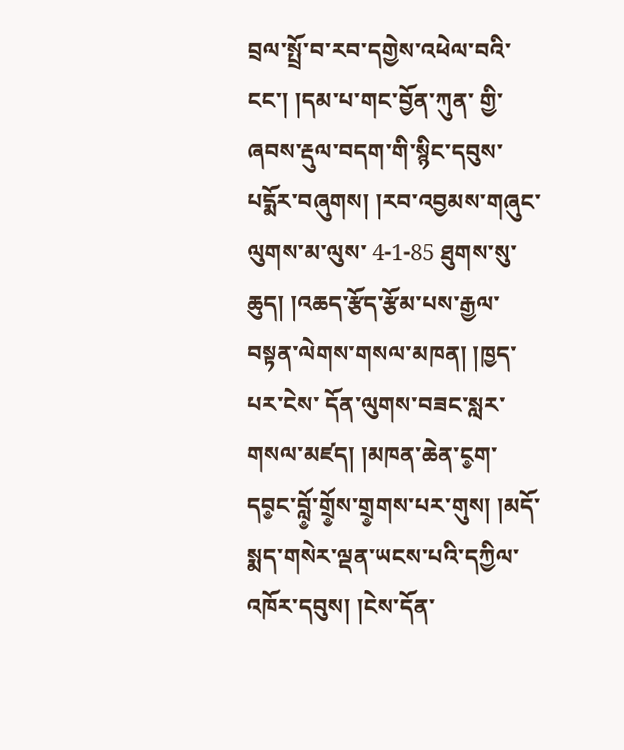བྲལ་སྤྲོ་བ་རབ་དགྱེས་འཕེལ་བའི་ངང་། །དམ་པ་གང་བྱོན་ཀུན་ གྱི་ཞབས་རྡུལ་བདག་གི་སྙིང་དབུས་པདྨོར་བཞུགས། །རབ་འབྱམས་གཞུང་ལུགས་མ་ལུས་ 4-1-85 ཐུགས་སུ་ཆུད། །འཆད་རྩོད་རྩོམ་པས་རྒྱལ་བསྟན་ལེགས་གསལ་མཁན། །ཁྱད་པར་ངེས་ དོན་ལུགས་བཟང་སླར་གསལ་མཛད། །མཁན་ཆེན་ང༵ག་དབ༵ང་བློ༵་གྲོ༵ས་གྲ༵གས་པར་གུས། །མདོ་སྨད་གསེར་ལྡན་ཡངས་པའི་དཀྱིལ་འཁོར་དབུས། །ངེས་དོན་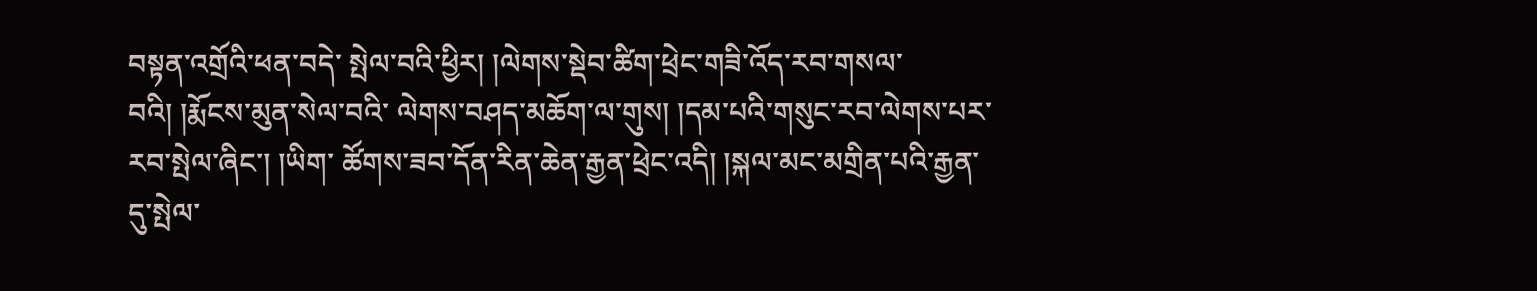བསྟན་འགྲོའི་ཕན་བདེ་ སྤེལ་བའི་ཕྱིར། །ལེགས་སྡེབ་ཚིག་ཕྲེང་གཟི་འོད་རབ་གསལ་བའི། །རྨོངས་མུན་སེལ་བའི་ ལེགས་བཤད་མཆོག་ལ་གུས། །དམ་པའི་གསུང་རབ་ལེགས་པར་རབ་སྤེལ་ཞིང་། །ཡིག་ ཚོགས་ཟབ་དོན་རིན་ཆེན་རྒྱན་ཕྲེང་འདི། །སྐལ་མང་མགྲིན་པའི་རྒྱན་དུ་སྤེལ་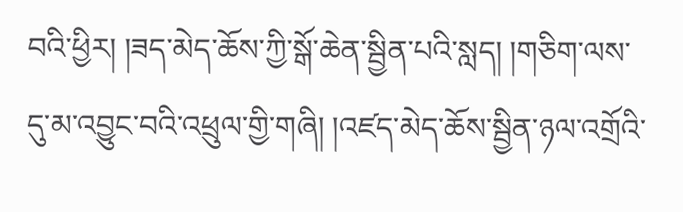བའི་ཕྱིར། །ཟད་མེད་ཆོས་ཀྱི་སྒོ་ཆེན་སྦྱིན་པའི་སླད། །གཅིག་ལས་དུ་མ་འབྱུང་བའི་འཕྲུལ་གྱི་གཞི། །འཛད་མེད་ཆོས་སྦྱིན་ཉལ་འགྲོའི་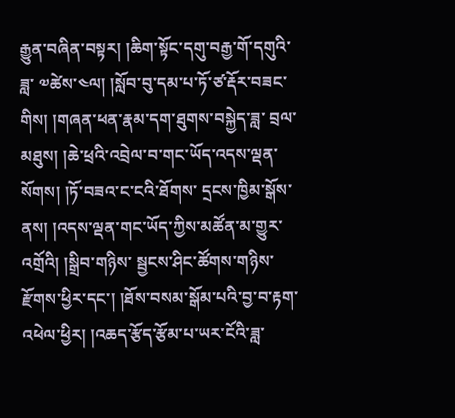རྒྱུན་བཞིན་བསྟར། །ཆིག་སྟོང་དགུ་བརྒྱ་གོ་དགུའི་ཟླ་ ༧ཚེས་༤ལ། །སློབ་བུ་དམ་པ་ཏོ་ཙ་རྡོར་བཟང་གིས། །གཞན་ཕན་རྣམ་དག་ཐུགས་བསྐྱེད་ཟླ་ བྲལ་མཐུས། །ཆེ་ཕྲའི་འབྲེལ་བ་གང་ཡོད་འདས་ལྡན་སོགས། །ཏོ་བཟའ་ང་ངའི་ཐོགས་ དྲངས་ཁྱིམ་སྒོས་ནས། །འདས་ལྡན་གང་ཡོད་ཀྱིས་མཚོན་མ་གྱུར་འགྲོའི། །སྒྲིབ་གཉིས་ སྦྱངས་ཤིང་ཚོགས་གཉིས་རྫོགས་ཕྱིར་དང་། །ཐོས་བསམ་སྒོམ་པའི་བྱ་བ་རྟག་འཕེལ་ཕྱིར། །འཆད་རྩོད་རྩོམ་པ་ཡར་ངོའི་ཟླ་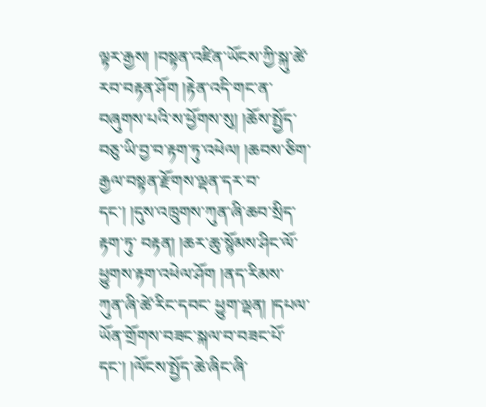ལྟར་རྒྱས། །བསྟན་འཛིན་ཡོངས་ཀྱི་སྐུ་ཚེ་རབ་བརྟན་ཤོག །རྟེན་འདི་གང་ན་བཞུགས་པའི་ས་ཕྱོགས་སུ། །ཆོས་སྤྱོད་བཅུ་ཡི་བྱ་བ་རྟག་ཏུ་འཕེལ། །ཆབས་ཅིག་རྒྱལ་བསྟན་རྫོགས་ལྡན་དར་བ་དང་། །དུས་འཁྲུགས་ཀུན་ཞི་ཆབ་སྲིད་རྟག་ཏུ་ བརྟན། །ཆར་ཆུ་སྙོམས་ཤིང་ལོ་ཕྱུགས་རྟག་འཕེལ་ཤོག །ནད་རིམས་ཀུན་ཞི་ཚེ་རིང་དབང་ ཕྱུག་ལྡན། །དཔལ་ཡོན་གྲོགས་བཟང་སྐལ་བ་བཟང་པོ་དང་། །ལོངས་སྤྱོད་ཆེ་ཞིང་ཞི་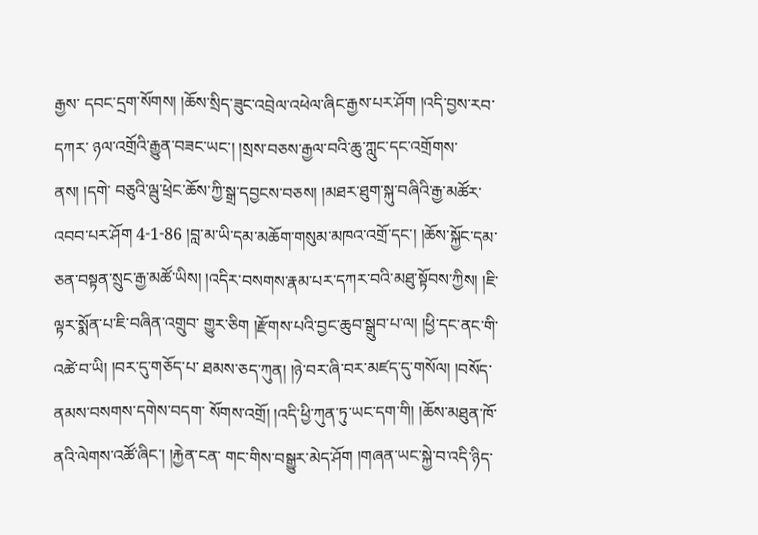རྒྱས་ དབང་དྲག་སོགས། །ཆོས་སྲིད་ཟུང་འབྲེལ་འཕེལ་ཞིང་རྒྱས་པར་ཤོག །འདི་བྱས་རབ་དཀར་ ཉལ་འགྲོའི་རྒྱུན་བཟང་ཡང་། །སྲས་བཅས་རྒྱལ་བའི་ཆུ་ཀླུང་དང་འགྲོགས་ནས། །དགེ་ བཅུའི་ལྦུ་ཕྲེང་ཆོས་ཀྱི་སྒྲ་དབྱངས་བཅས། །མཐར་ཐུག་སྐུ་བཞིའི་རྒྱ་མཚོར་འབབ་པར་ཤོག 4-1-86 །བླ་མ་ཡི་དམ་མཆོག་གསུམ་མཁའ་འགྲོ་དང་། །ཆོས་སྐྱོང་དམ་ཅན་བསྟན་སྲུང་རྒྱ་མཚོ་ཡིས། །འདིར་བསགས་རྣམ་པར་དཀར་བའི་མཐུ་སྟོབས་ཀྱིས། །ཇི་ལྟར་སྨོན་པ་ཇི་བཞིན་འགྲུབ་ གྱུར་ཅིག །རྫོགས་པའི་བྱང་ཆུབ་སྒྲུབ་པ་ལ། །ཕྱི་དང་ནང་གི་འཚེ་བ་ཡི། །བར་དུ་གཅོད་པ་ ཐམས་ཅད་ཀུན། །ཉེ་བར་ཞི་བར་མཛད་དུ་གསོལ། །བསོད་ནམས་བསགས་དགེས་བདག་ སོགས་འགྲོ། །འདི་ཕྱི་ཀུན་ཏུ་ཡང་དག་གི། །ཆོས་མཐུན་ཁོ་ནའི་ལེགས་འཚོ་ཞིང་། །རྐྱེན་ངན་ གང་གིས་བསྒྱུར་མེད་ཤོག །གཞན་ཡང་སྐྱེ་བ་འདི་ཉིད་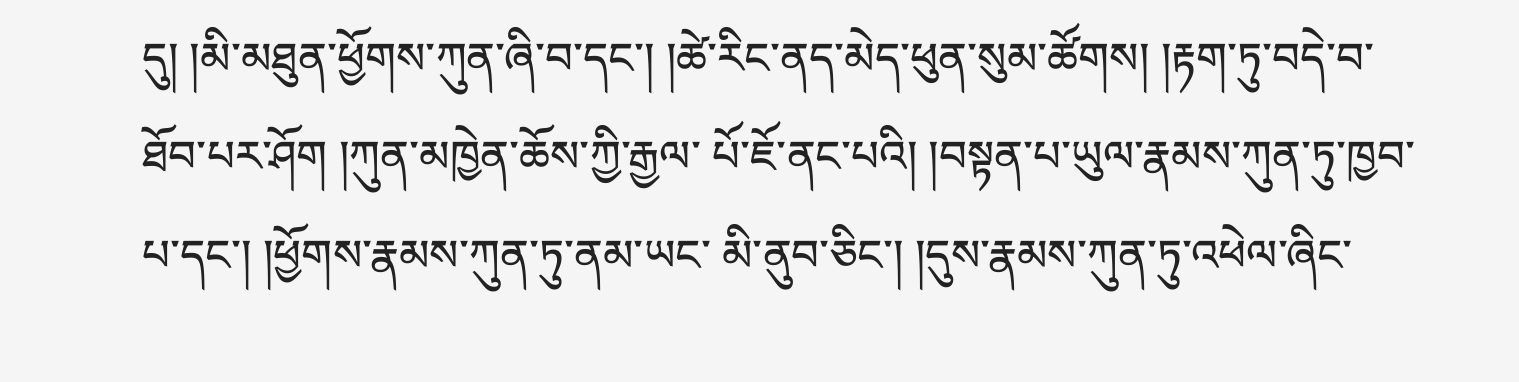དུ། །མི་མཐུན་ཕྱོགས་ཀུན་ཞི་བ་དང་། །ཚེ་རིང་ནད་མེད་ཕུན་སུམ་ཚོགས། །རྟག་ཏུ་བདེ་བ་ཐོབ་པར་ཤོག །ཀུན་མཁྱེན་ཆོས་ཀྱི་རྒྱལ་ པོ་ཇོ་ནང་པའི། །བསྟན་པ་ཡུལ་རྣམས་ཀུན་ཏུ་ཁྱབ་པ་དང་། །ཕྱོགས་རྣམས་ཀུན་ཏུ་ནམ་ཡང་ མི་ནུབ་ཅིང་། །དུས་རྣམས་ཀུན་ཏུ་འཕེལ་ཞིང་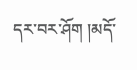དར་བར་ཤོག །མདོ་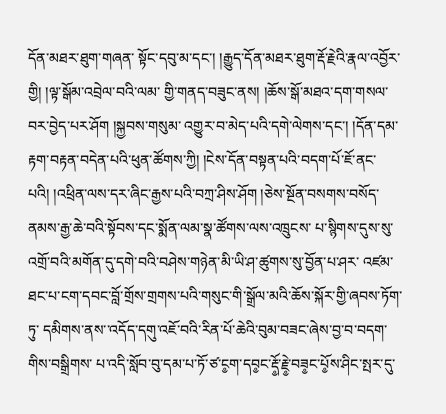དོན་མཐར་ཐུག་གཞན་ སྟོང་དབུ་མ་དང་། །རྒྱུད་དོན་མཐར་ཐུག་རྡོ་རྗེའི་རྣལ་འབྱོར་གྱི། །ལྟ་སྒོམ་འབྲེལ་བའི་ལམ་ གྱི་གནད་བཟུང་ནས། །ཆོས་སྒོ་མཐའ་དག་གསལ་བར་བྱེད་པར་ཤོག །སྐྱབས་གསུམ་ འགྱུར་བ་མེད་པའི་དགེ་ལེགས་དང་། །དོན་དམ་རྟག་བརྟན་བདེན་པའི་ཕུན་ཚོགས་ཀྱི། །ངེས་དོན་བསྟན་པའི་བདག་པོ་ཇོ་ནང་པའི། །འཕྲིན་ལས་དར་ཞིང་རྒྱས་པའི་བཀྲ་ཤིས་ཤོག །ཅེས་སྔོན་བསགས་བསོད་ནམས་རྒྱ་ཆེ་བའི་སྟོབས་དང་སྨོན་ལམ་སྣ་ཚོགས་ལས་འཁྲུངས་ པ་སྙིགས་དུས་སུ་འགྲོ་བའི་མགོན་དུ་དགེ་བའི་བཤེས་གཉེན་མི་ཡི་ཤ་ཚུགས་སུ་བྱོན་པ་ཤར་ འཛམ་ཐང་པ་ངག་དབང་བློ་གྲོས་གྲགས་པའི་གསུང་གི་སྒྲོལ་མའི་ཆོས་སྐོར་གྱི་ཞབས་ཏོག་ཏུ་ དམིགས་ནས་་འདོད་དགུ་འཇོ་བའི་རིན་པོ་ཆེའི་བུམ་བཟང་ཞེས་བྱ་བ་བདག་གིས་བསྒྲིགས་ པ་འདི་སློབ་བུ་དམ་པ་ཏོ་ཙ་ང༵ག་དབ༵ང་རྡོ༵་རྗེ༵་བཟ༵ང་པོ༵ས་ཤིང་སྤར་དུ་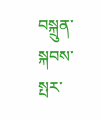བསྐྲུན་སྐབས་སྤར་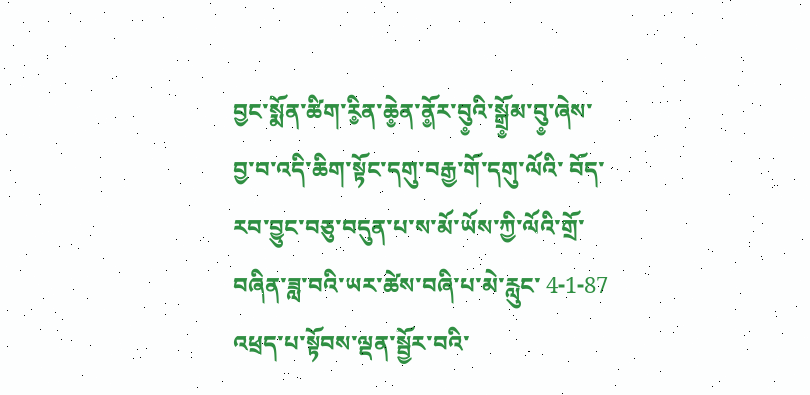བྱང་སྨོན་ཚིག་རི༵ན་ཆེ༵ན་ནོ༵ར་བུ༵འི་སྒྲོ༵མ་བུ༵་ཞེས་བྱ་བ་འདི་ཆིག་སྟོང་དགུ་བརྒྱ་གོ་དགུ་ལོའི་ བོད་རབ་བྱུང་བཅུ་བདུན་པ་ས་མོ་ཡོས་ཀྱི་ལོའི་གྲོ་བཞིན་ཟླ་བའི་ཡར་ཚེས་བཞི་པ་མེ་རླུང་ 4-1-87 འཕྲད་པ་སྟོབས་ལྡན་སྦྱོར་བའི་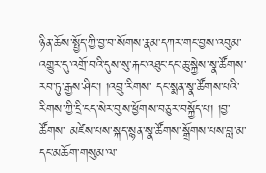ཉིན་ཆོས་སྤྱོད་ཀྱི་བྱ་བ་སོགས་རྣམ་དཀར་གང་བྱས་འབུམ་ འགྱུར་དུ་འགྲོ་བའི་དུས་སུ་རྐང་འཐུང་དང་ཆུ་སྐྱེས་སྣ་ཚོགས་རབ་ཏུ་རྒྱས་ཤིང་། །འབྲུ་རིགས་ དང་སྨན་སྣ་ཚོགས་པའི་རིགས་ཀྱི་དྲི་ངད་སེར་བུས་ཕྱོགས་བཅུར་བསྐྱོད་པ། །བྱ་ཚོགས་ མཛེས་པས་སྐད་སྙན་སྣ་ཚོགས་སྒྲོགས་པས་བླ་མ་དང་མཆོག་གསུམ་ལ་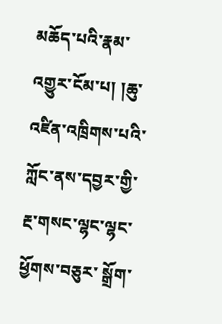མཆོད་པའི་རྣམ་ འགྱུར་ངོམ་པ། །ཆུ་འཛིན་འཁྲིགས་པའི་ཀློང་ནས་དབྱར་གྱི་རྔ་གསང་ལྷང་ལྷང་ཕྱོགས་བཅུར་ སྒྲོག་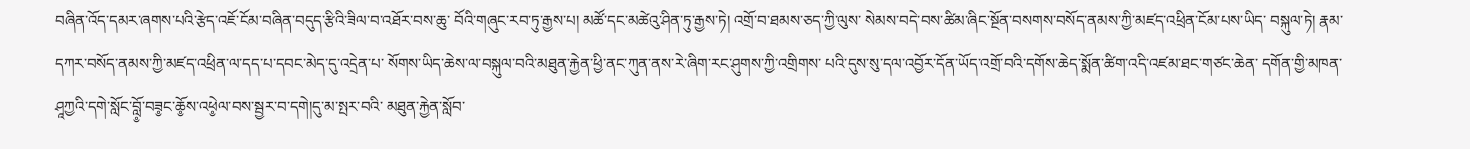བཞིན་འོད་དམར་ཞགས་པའི་རྩེད་འཇོ་ངོམ་བཞིན་བདུད་རྩིའི་ཟིལ་བ་འཐོར་བས་ཆུ་ བོའི་གཞུང་རབ་ཏུ་རྒྱས་པ། མཚོ་དང་མཚེའུ་ཤིན་ཏུ་རྒྱས་ཏེ། འགྲོ་བ་ཐམས་ཅད་ཀྱི་ལུས་ སེམས་བདེ་བས་ཚིམ་ཞིང་སྔོན་བསགས་བསོད་ནམས་ཀྱི་མཛད་འཕྲིན་ངོམ་པས་ཡིད་ བསྐུལ་ཏེ། རྣམ་དཀར་བསོད་ནམས་ཀྱི་མཛད་འཕྲིན་ལ་དད་པ་དབང་མེད་དུ་འདྲེན་པ་ སོགས་ཡིད་ཆེས་ལ་བསྐུལ་བའི་མཐུན་རྐྱེན་ཕྱི་ནང་ཀུན་ནས་རེ་ཞིག་རང་ཤུགས་ཀྱི་འགྲིགས་ པའི་དུས་སུ་དལ་འབྱོར་དོན་ཡོད་འགྲོ་བའི་དགོས་ཆེད་སྨོན་ཚིག་འདི་འཛམ་ཐང་གཙང་ཆེན་ དགོན་གྱི་མཁན་ཤཱཀྱའི་དགེ་སློང་བློ༵་བཟ༵ང་ཆོ༵ས་འཕེ༵ལ་བས་སྦྱར་བ་དགེ།དུ་མ་སྤར་བའི་ མཐུན་རྐྱེན་སློབ་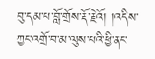བུ་དམ་པ་བློ་གྲོས་རྡོ་རྗེའོ། །འདིས་ཀྱང་འགྲོ་བ་མ་ལུས་པའི་ཕྱི་ནང་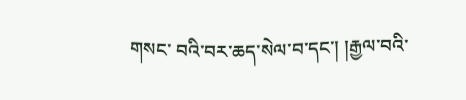གསང་ བའི་བར་ཆད་སེལ་བ་དང་། །རྒྱལ་བའི་